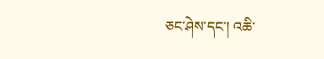ཅང་ཤེས་དང་། འཆི་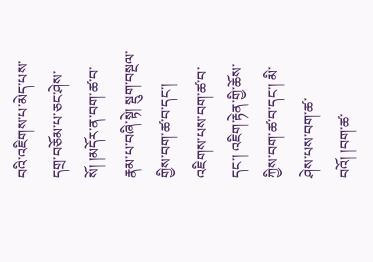བའི་འཇིགས་པ་མེད་པས་དགྲ་བཅོམ་པ་ཅང་ཤེས་སོ། །མདོར་ན་བག་ཚ་བ་རྣམ་པ་བཞི་སྟེ། སྡུག་བསྔལ་གྱིས་བག་ཚ་བ་དང་། འཇིགས་པས་བག་ཚ་བ་དང་། འཇིག་རྟེན་གྱི་ཆོས་ཀྱིས་བག་ཚ་བ་དང་། མི་ཤེས་པས་བག་ཚ་བའོ། །བག་ཚ་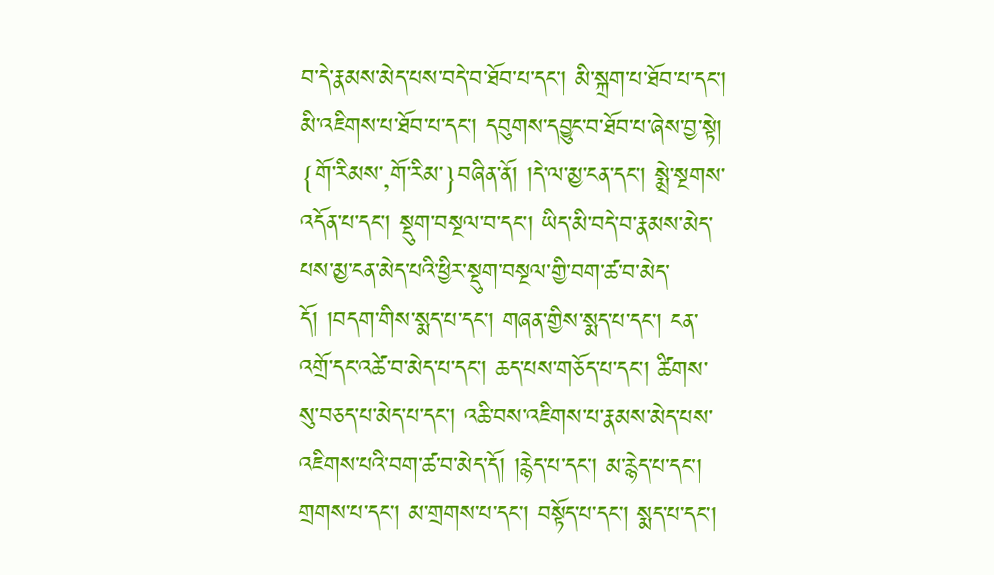བ་དེ་རྣམས་མེད་པས་བདེ་བ་ཐོབ་པ་དང་། མི་སྐྲག་པ་ཐོབ་པ་དང་། མི་འཇིགས་པ་ཐོབ་པ་དང་། དབུགས་དབྱུང་བ་ཐོབ་པ་ཞེས་བྱ་སྟེ། {གོ་རིམས་,གོ་རིམ་}བཞིན་ནོ། །དེ་ལ་མྱ་ངན་དང་། སྨྲེ་སྔགས་འདོན་པ་དང་། སྡུག་བསྔལ་བ་དང་། ཡིད་མི་བདེ་བ་རྣམས་མེད་པས་མྱ་ངན་མེད་པའི་ཕྱིར་སྡུག་བསྔལ་གྱི་བག་ཚ་བ་མེད་དོ། །བདག་གིས་སྨད་པ་དང་། གཞན་གྱིས་སྨད་པ་དང་། ངན་འགྲོ་དང་འཚེ་བ་མེད་པ་དང་། ཆད་པས་གཅོད་པ་དང་། ཚིགས་སུ་བཅད་པ་མེད་པ་དང་། འཆི་བས་འཇིགས་པ་རྣམས་མེད་པས་འཇིགས་པའི་བག་ཚ་བ་མེད་དོ། །རྙེད་པ་དང་། མ་རྙེད་པ་དང་། གྲགས་པ་དང་། མ་གྲགས་པ་དང་། བསྟོད་པ་དང་། སྨད་པ་དང་།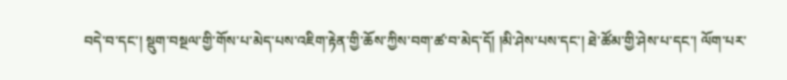བདེ་བ་དང་། སྡུག་བསྔལ་གྱི་གོས་པ་མེད་པས་འཇིག་རྟེན་གྱི་ཆོས་ཀྱིས་བག་ཚ་བ་མེད་དོ། །མི་ཤེས་པས་དང་། ཐེ་ཚོམ་གྱི་ཤེས་པ་དང་། ལོག་པར་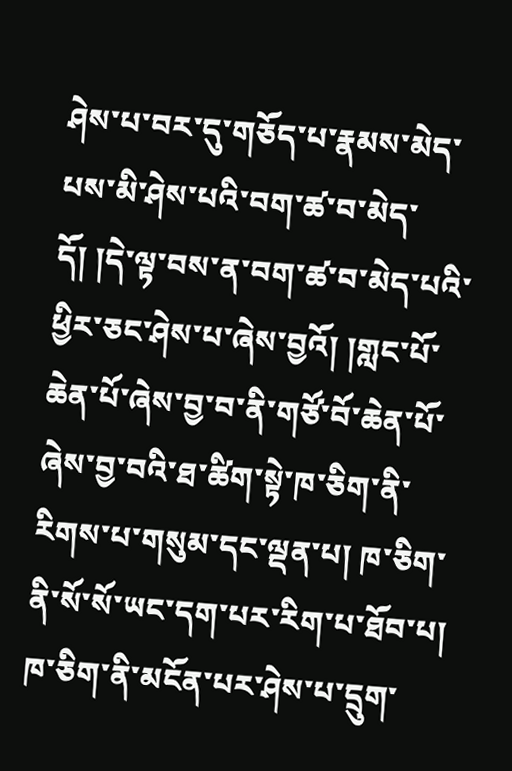ཤེས་པ་བར་དུ་གཅོད་པ་རྣམས་མེད་པས་མི་ཤེས་པའི་བག་ཚ་བ་མེད་དོ། །དེ་ལྟ་བས་ན་བག་ཚ་བ་མེད་པའི་ཕྱིར་ཅང་ཤེས་པ་ཞེས་བྱའོ། །གླང་པོ་ཆེན་པོ་ཞེས་བྱ་བ་ནི་གཙོ་བོ་ཆེན་པོ་ཞེས་བྱ་བའི་ཐ་ཚིག་སྟེ་ཁ་ཅིག་ནི་རིགས་པ་གསུམ་དང་ལྡན་པ། ཁ་ཅིག་ནི་སོ་སོ་ཡང་དག་པར་རིག་པ་ཐོབ་པ། ཁ་ཅིག་ནི་མངོན་པར་ཤེས་པ་དྲུག་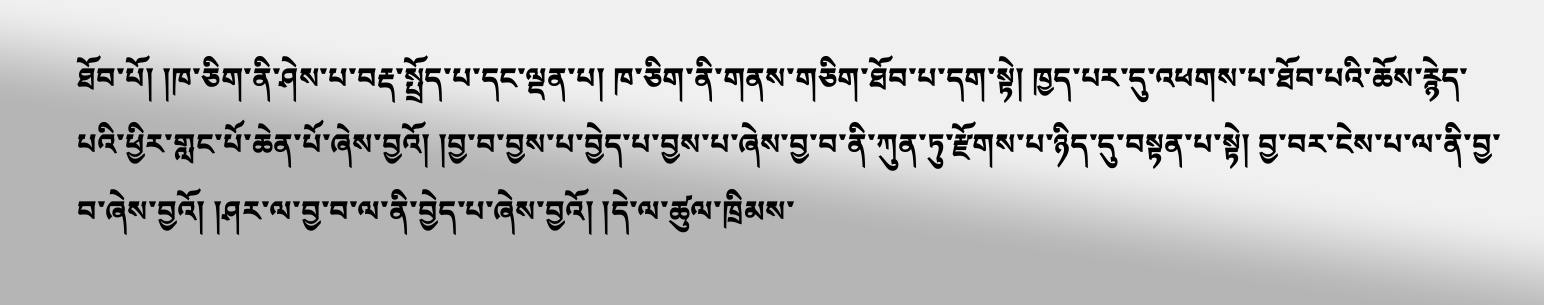ཐོབ་པོ། །ཁ་ཅིག་ནི་ཤེས་པ་བརྡ་སྤྲོད་པ་དང་ལྡན་པ། ཁ་ཅིག་ནི་གནས་གཅིག་ཐོབ་པ་དག་སྟེ། ཁྱད་པར་དུ་འཕགས་པ་ཐོབ་པའི་ཆོས་རྙེད་པའི་ཕྱིར་གླང་པོ་ཆེན་པོ་ཞེས་བྱའོ། །བྱ་བ་བྱས་པ་བྱེད་པ་བྱས་པ་ཞེས་བྱ་བ་ནི་ཀུན་ཏུ་རྫོགས་པ་ཉིད་དུ་བསྟན་པ་སྟེ། བྱ་བར་ངེས་པ་ལ་ནི་བྱ་བ་ཞེས་བྱའོ། །ཤར་ལ་བྱ་བ་ལ་ནི་བྱེད་པ་ཞེས་བྱའོ། །དེ་ལ་ཚུལ་ཁྲིམས་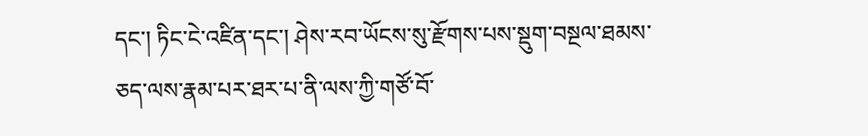དང་། ཏིང་ངེ་འཛིན་དང་། ཤེས་རབ་ཡོངས་སུ་རྫོགས་པས་སྡུག་བསྔལ་ཐམས་ཅད་ལས་རྣམ་པར་ཐར་པ་ནི་ལས་ཀྱི་གཙོ་བོ་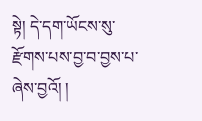སྟེ། དེ་དག་ཡོངས་སུ་རྫོགས་པས་བྱ་བ་བྱས་པ་ཞེས་བྱའོ། །